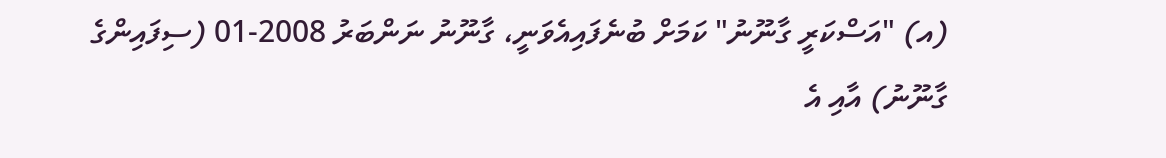(އ) "އަސްކަރީ ގާނޫނު" ކަމަށް ބުނެފައިއެވަނީ، ގާނޫނު ނަންބަރު 2008-01 (ސިފައިންގެ ގާނޫނު) އާއި އެ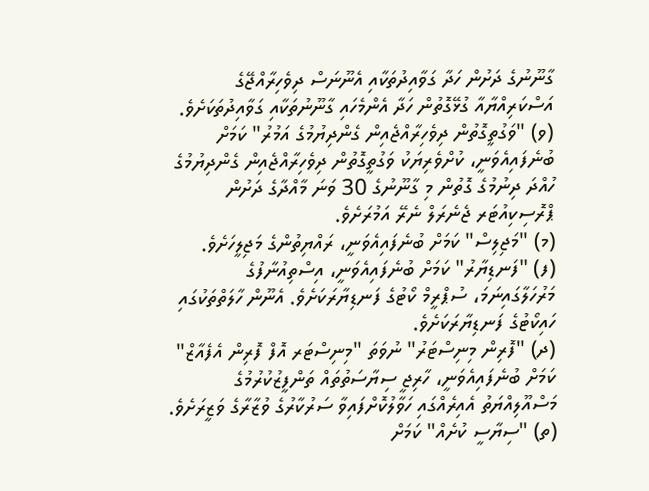ގާނޫނުގެ ދަށުން ހަދާ ގަވާއިދުތަކާއި އެނޫނަސް ދިވެހިރާއްޖޭގެ އަސްކަރިއްޔާއާ ގުޅޭގޮތުން ހަދާ އެންމެހައި ގާނޫނުތަކާއި ގަވާއިދުތަކަށެވެ.
(ވ) "ވަގުތީގޮތުން ދިވެހިރާއްޖެއިން ގެންދިޔުމުގެ އަމުރު" ކަމަށް ބުނެފައިއެވަނީ، ކުށްވެރިޔަކު ވަގުތީގޮތުން ދިވެހިރާއްޖެއިން ގެންދިޔުމުގެ ހުއްދަ ދިނުމުގެ ގޮތުން މި ގާނޫނުގެ 30 ވަނަ މާއްދާގެ ދަށުން ޕްރޮސިކިއުޓަރ ޖެނެރަލް ނެރޭ އަމުރަށެވެ.
(މ) "މަޖިލިސް" ކަމަށް ބުނެފައިއެވަނީ، ރައްޔިތުންގެ މަޖިލީހަށެވެ.
(ފ) "ފަނޑިޔާރު" ކަމަށް ބުނެފައިއެވަނީ، އިސްތިއުނާފުގެ މަރުހަލާގައިނަމަ، ސުޕްރީމް ކޯޓުގެ ފަނޑިޔާރަކަށެވެ. އެނޫން ހާލަތްތަކުގައި ހައިކޯޓުގެ ފަނޑިޔާރަކަށެވެ.
(ދ) "ފޮރިން މިނިސްޓަރު" ނުވަތަ "މިނިސްޓަރ އޮފް ފޮރިން އެފެއާޒް" ކަމަށް ބުނެފައިއެވަނީ، ހާރިޖީ ސިޔާސަތުތައް ތަންފީޒުކުރުމުގެ މަސްއޫލިއްޔަތު އެއިރެއްގައި ހަވާލުކޮށްފައިވާ ސަރުކާރުގެ ވުޒާރާގެ ވަޒީރަށެވެ.
(ތ) "ސިޔާސީ ކުށެއް" ކަމަށް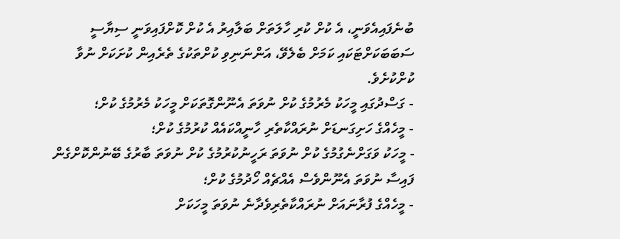ބުނެފައިއެވަނީ، އެ ކުށް ކުރި ހާލަތަށް ބަލާއިރު އެ ކުށް ކޮށްފައިވަނީ ސިޔާސީ ސަބަބަކަށްޓަކައި ކަމަށް ބެލެވޭ، އަންނަނިވި ކުށްތަކުގެ ތެރެއިން ކުށަކަށް ނުވާ ކުށްކުށެވެ.
- ގަސްދުގައި މީހަކު މެރުމުގެ ކުށް ނުވަތަ އެނޫންގޮތަކަށް މީހަކު މެރުމުގެ ކުށް؛
- މީހެއްގެ ހަށިގަނޑަށް ނުރައްކާތެރި ހާނީއްކައެއް ކުރުމުގެ ކުށް؛
- މީހަކު ވަގަށްނެގުމުގެ ކުށް ނުވަތަ ރަހީނުކުރުމުގެ ކުށް ނުވަތަ ބާރުގެ ބޭނުންކޮށްގެން ފައިސާ ނުވަތަ އެނޫންވެސް އެއްޗެއް ހޯދުމުގެ ކުށް؛
- މީހެއްގެ ފުރާނައަށް ނުރައްކާތެރިވެދާނެ ނުވަތަ މީހަކަށް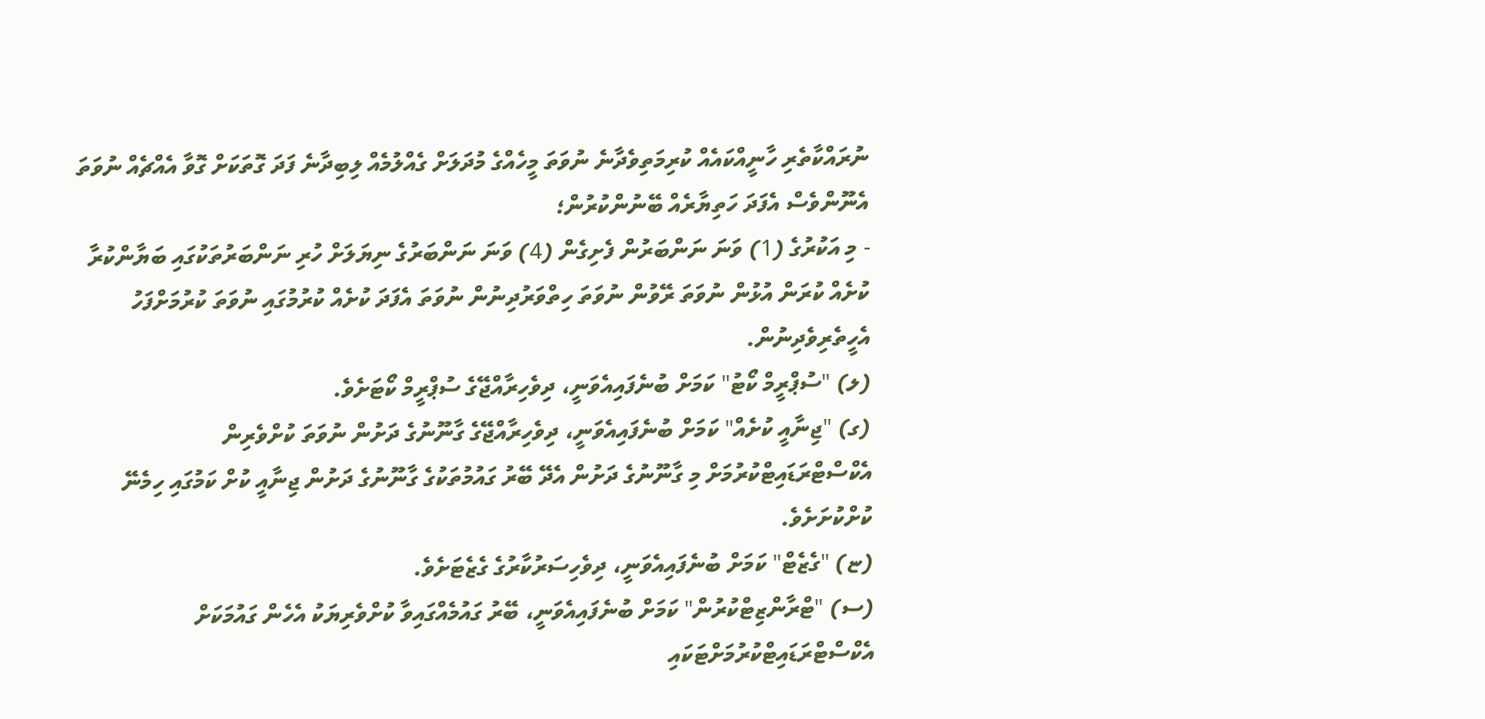ނުރައްކާތެރި ހާނީއްކައެއް ކުރިމަތިވެދާނެ ނުވަތަ މީހެއްގެ މުދަލަށް ގެއްލުމެއް ލިބިދާނެ ފަދަ ގޮތަކަށް ގޮވާ އެއްޗެއް ނުވަތަ އެނޫންވެސް އެފަދަ ހަތިޔާރެއް ބޭނުންކުރުން؛
- މި އަކުރުގެ (1) ވަނަ ނަންބަރުން ފެށިގެން (4) ވަނަ ނަންބަރުގެ ނިޔަލަށް ހުރި ނަންބަރުތަކުގައި ބަޔާންކުރާ ކުށެއް ކުރަން އުޅުން ނުވަތަ ރޭވުން ނުވަތަ ހިތްވަރުދިނުން ނުވަތަ އެފަދަ ކުށެއް ކުރުމުގައި ނުވަތަ ކުރުމަށްފަހު އެހީތެރިވެދިނުން.
(ލ) "ސުޕްރީމް ކޯޓު" ކަމަށް ބުނެފައިއެވަނީ، ދިވެހިރާއްޖޭގެ ސުޕްރީމް ކޯޓަށެވެ.
(ގ) "ޖިނާއީ ކުށެއް" ކަމަށް ބުނެފައިއެވަނީ، ދިވެހިރާއްޖޭގެ ގާނޫނުގެ ދަށުން ނުވަތަ ކުށްވެރިން އެކްސްޓްރަޑައިޓްކުރުމަށް މި ގާނޫނުގެ ދަށުން އެދޭ ބޭރު ގައުމުތަކުގެ ގާނޫނުގެ ދަށުން ޖިނާއީ ކުށް ކަމުގައި ހިމެނޭ ކުށްކުށަށެވެ.
(ޏ) "ގެޒެޓް" ކަމަށް ބުނެފައިއެވަނީ، ދިވެހިސަރުކާރުގެ ގެޒެޓަށެވެ.
(ސ) "ޓްރާންޒިޓްކުރުން" ކަމަށް ބުނެފައިއެވަނީ، ބޭރު ގައުމެއްގައިވާ ކުށްވެރިޔަކު އެހެން ގައުމަކަށް އެކްސްޓްރަޑައިޓްކުރުމަށްޓަކައި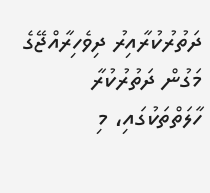ދަތުރުކުރާއިރު ދިވެހިރާއްޖޭގެ މަގުން ދަތުރުކުރާ ހާލަތްތަކުގައި، މި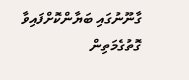ގާނޫނުގައި ބަޔާންކޮށްފައިވާ ގޮތުގެމަތިން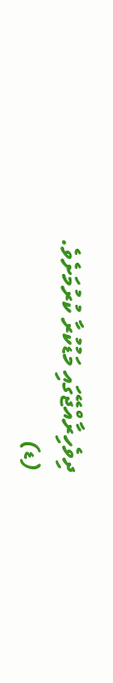ދިވެހިރާއްޖޭގައި މަޑުކުރާ ކުރުމަށެވެ.
(ޑ)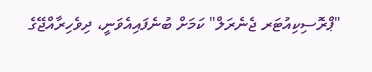"ޕްރޮސިކިއުޓަރ ޖެނެރަލް" ކަމަށް ބުނެފައިއެވަނީ، ދިވެހިރާއްޖޭގެ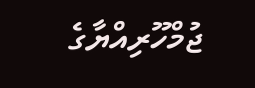ޖުމްހޫރިއްޔާގެ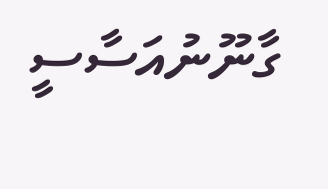ގާނޫނުއަސާސީ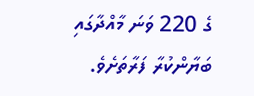ގެ 220 ވަނަ މާއްދާގައި ބަޔާންކުރާ ފަރާތަށެވެ.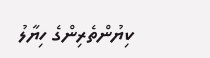ކިޔުންތެރިންގެ ހިޔާލު